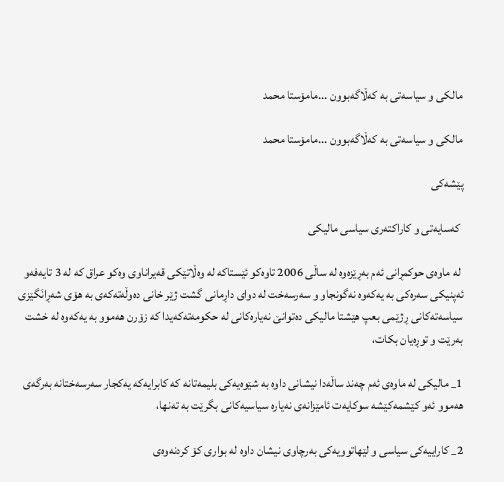مالكی و سیاسه‌تی به‌ كه‌ڵاگه‌بوون ...مامۆستا محمد

مالكی و سیاسه‌تی به‌ كه‌ڵاگه‌بوون ...مامۆستا محمد

پێشه‌كی

 كه‌سایه‌تی و كاراكته‌ری سیاسی مالیكی

 له‌ ماوه‌ی حوكمڕانی ئه‌م به‌ڕێزه‌وه‌ له‌ ساڵی 2006 تاوه‌كو ئێستاكه‌ له‌ وه‌ڵاتێكی قه‌یراناوی وه‌كو عراق كه‌ له‌ 3 تایه‌فه‌و ئه‌پنیكی سه‌ره‌كی به‌ یه‌كه‌وه‌ نه‌گونجاو و سه‌رسه‌خت له‌ دوای داڕمانی گشت ژێر خانی ده‌وڵه‌ته‌كه‌ی به‌ هۆی شه‌ڕانَگێزی سیاسه‌ته‌كانی ڕژێمی بعپ هێشتا مالیكی ده‌توانێ نه‌یاره‌كانی له‌ حكومه‌ته‌كه‌یدا كه‌ زۆرن هه‌موو به‌ یه‌كه‌وه‌ له‌ خشت به‌رێت و توڕه‌یان بكات،

1_ مالیكی له‌ ماوه‌ی ئه‌م چه‌ند ساڵه‌دا نیشانی داوه‌ به‌ شێوه‌یه‌كی بلیمه‌تانه‌ كه‌ كابرایه‌كه‌ یه‌كجار سه‌رسه‌ختانه‌ به‌رگه‌ی هه‌موو ئه‌و كێشمه‌كێشه‌ سوكایه‌ت ئامێزانه‌ی نه‌یاره‌ سیاسیه‌كانی بگرێت به‌ ته‌نها،

2_ كاراییه‌كی سیاسی و لێهاتوویه‌كی به‌رچاوی نیشان داوه‌ له‌ بواری كۆ كردنه‌وه‌ی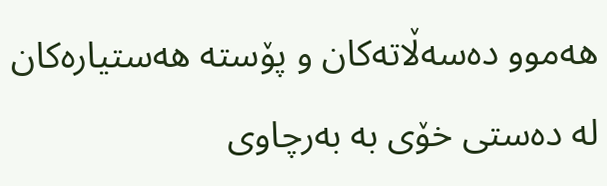هه‌موو ده‌سه‌ڵاته‌كان و پۆسته‌ هه‌ستیاره‌كان له‌ ده‌ستی خۆی به‌ به‌رچاوی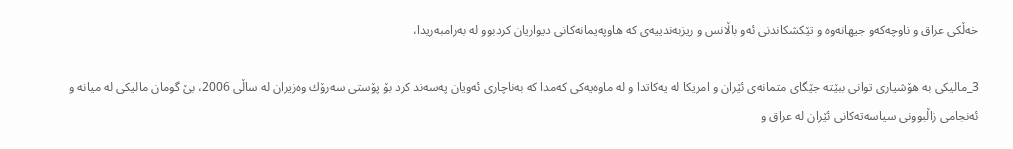خه‌ڵكی عراق و ناوچه‌كه‌و جیهانه‌وه‌ و تێكشكاندنی ئه‌و باڵانس و ریزبه‌ندییه‌ی كه‌ هاوپه‌یمانه‌كانی دیواریان كردبوو له‌ به‌رامبه‌ریدا،

3_مالیكی به‌ هۆشیاری توانی ببێته‌ جێگای متمانه‌ی ئێران و امریكا له‌ یه‌كاتدا و له‌ ماوه‌یه‌كی كه‌مدا كه‌ به‌ناچاری ئه‌ویان په‌سه‌ند كرد بۆ پۆستی سه‌رۆك وه‌زیران له‌ ساڵی 2006، بێ گومان مالیكی له‌ میانه‌ و ئه‌نجامی زاڵبوونی سیاسه‌ته‌كانی ئێران له‌ عراق و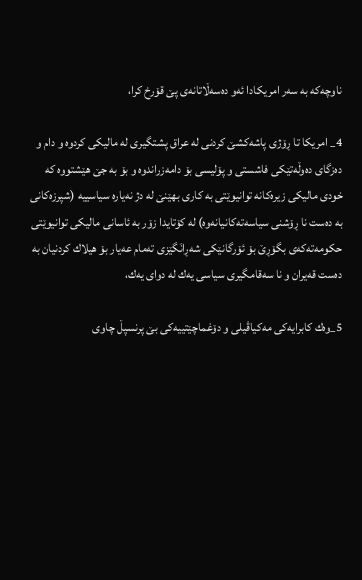ناوچه‌كه‌ به‌ سه‌ر امریكادا ئه‌و ده‌سه‌ڵاتانه‌ی پێ قۆرخ كرا،

4_ امریكا تا ڕۆژی پاشه‌كشێ كردنی له‌ عراق پشتگیری له‌ مالیكی كردوه‌ و دام و ده‌زگای ده‌وڵه‌تێكی فاشستی و پۆلیسی بۆ دامه‌زراندوه‌ و بۆ به‌ جێ هێشتووه‌ كه‌ خودی مالیكی زیره‌كانه‌ توانیوێتی به‌ كاری بهێنێ له‌ دژ نه‌یاره‌ سیاسییه‌ (شپرزه‌كانی به‌ ده‌ست نا ڕۆشنی سیاسه‌ته‌كانیانه‌وه‌) له‌ كۆتایدا زۆر به‌ ئاسانی مالیكی توانیوێتی حكومه‌ته‌كه‌ی بگۆڕێ بۆ ئۆرگانێكی شه‌ڕانَگێزی ته‌مام عه‌یار بۆ هیلاك كردنیان به‌ ده‌ست قه‌یران و نا سه‌قامگیری سیاسی یه‌ك له‌ دوای یه‌ك،

5_وه‌ك كابرایه‌كی مه‌كیاڤیلی و دۆغماچێتییه‌كی بێ پرنسپڵ چاوی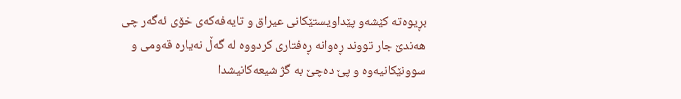بڕیوه‌ته‌ كێشه‌و پێداویستێكانی عیراق و تایه‌فه‌كه‌ی خۆی ئه‌گه‌ر چی هه‌ندێ جار تووند ڕه‌وانه‌ ڕه‌فتاری كردووه‌ له‌ گه‌ڵ نه‌یاره‌ قه‌ومی و سوونێكانیه‌وه‌ و پێ ده‌چێ به‌ گژ شیعه‌كانیشدا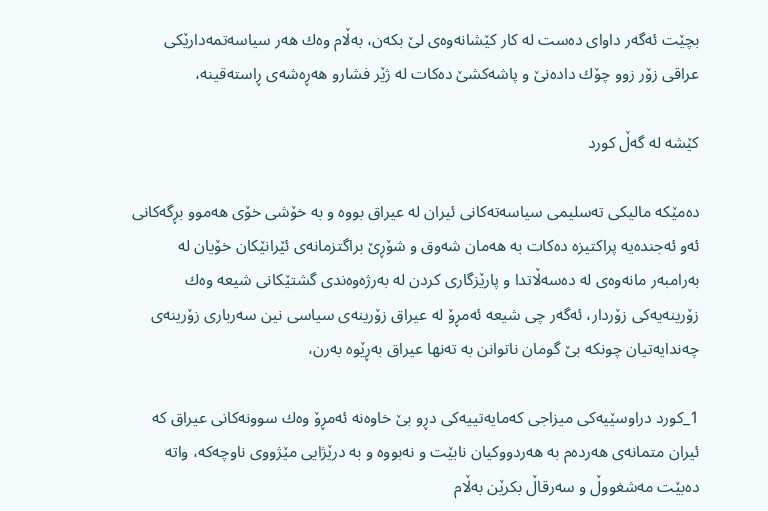بچێت ئه‌گه‌ر داوای ده‌ست له‌ كار كێشانه‌وه‌ی لێ بكه‌ن، به‌ڵام وه‌ك هه‌ر سیاسه‌تمه‌دارێكی عراقی زۆر زوو چۆك داده‌نێ و پاشه‌كشێ ده‌كات له‌ ژێر فشارو هه‌ڕه‌شه‌ی ڕاسته‌قینه‌،

كێشه‌ له‌ گه‌ڵ كورد

ده‌مێكه‌ مالیكی ته‌سلیمی سیاسه‌ته‌كانی ئیران له‌ عیراق بووه‌ و به‌ خۆشی خۆی هه‌موو بڕگه‌كانی ئه‌و ئه‌جنده‌یه‌ پراكتیزه‌ ده‌كات به‌ هه‌مان شه‌وق و شۆڕێ براگتزمانه‌ی ئێرانێكان خۆیان له‌ به‌رامبه‌ر مانه‌وه‌ی له‌ ده‌سه‌ڵاتدا و پارێزگاری كردن له‌ به‌رژه‌وه‌ندی گشتێكانی شیعه‌ وه‌ك زۆرینه‌یه‌كی زۆردار، ئه‌گه‌ر چی شیعه‌ ئه‌مڕۆ له‌ عیراق زۆرینه‌ی سیاسی نین سه‌رباری زۆرینه‌ی چه‌ندایه‌تیان چونكه‌ بێ گومان ناتوانن به‌ ته‌نها عیراق به‌ڕێوه‌ به‌رن،

1_كورد دراوسێیه‌كی میزاجی كه‌مایه‌تییه‌كی دڕو بێ خاوه‌نه‌ ئه‌مڕۆ وه‌ك سوونه‌كانی عیراق كه‌ ئیران متمانه‌ی هه‌رده‌م به‌ هه‌ردووكیان نابێت و نه‌بووه‌ و به‌ درێژایی مێژووی ناوچه‌كه‌، واته‌ ده‌بێت مه‌شغووڵ و سه‌رقاڵ بكرێن به‌ڵام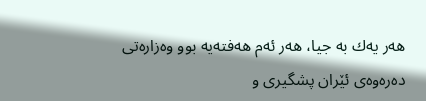هه‌ر یه‌ك به‌ جیا، هه‌ر ئه‌م هه‌فته‌یه‌ بوو وه‌زاره‌تی ده‌ره‌وه‌ی ئێران پشگیری و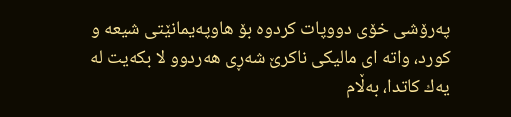په‌رۆشی خۆی دووپات كردوه‌ بۆ هاوپه‌یمانێتی شیعه‌ و كورد، واته‌ ای مالیكی ناكرێ شه‌ڕی هه‌ردوو لا بكه‌یت له‌ یه‌ك كاتدا، به‌ڵام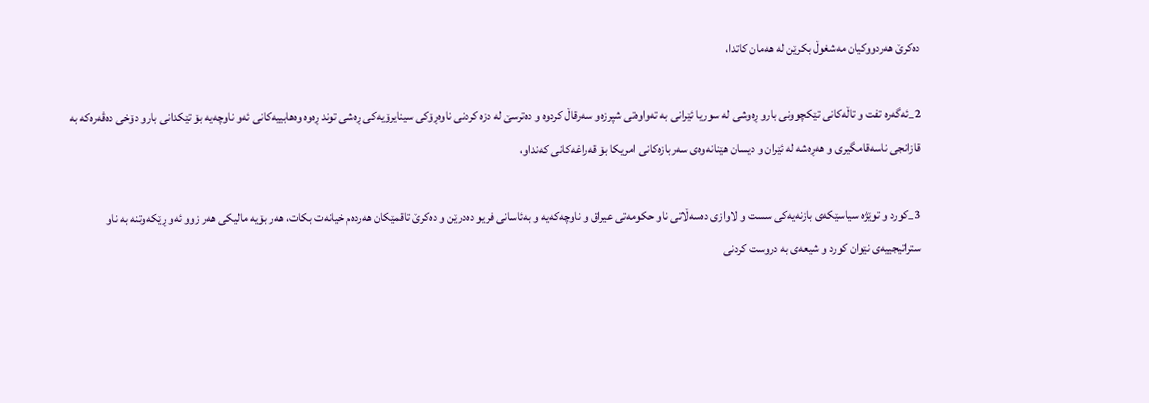ده‌كرێ هه‌ردووكیان مه‌شغوڵ بكرێن له‌ هه‌مان كاتدا،

2_ئه‌گه‌ره‌ تفت و تاڵه‌كانی تێكچوونی بارو ڕه‌وشی له‌ سوریا ئێرانی به‌ ته‌واوه‌تی شپرزه‌و سه‌رقاڵ كردوه‌ و ده‌ترسێ له‌ دزه‌ كردنی ناوه‌ڕۆكی سینایرۆیه‌كی ڕه‌شی توند ڕه‌وه‌ وه‌هابییه‌كانی ئه‌و ناوچه‌یه‌ بۆ تێكدانی بارو دۆخی ده‌ڤه‌ره‌كه‌ به‌ قازانجی ناسه‌قامگیری و هه‌ڕه‌شه‌ له‌ ئێران و دیسان هێنانه‌وه‌ی سه‌ربازه‌كانی امریكا بۆ قه‌راغه‌كانی كه‌نداو،

3_كورد و توێژه‌ سیاسێكه‌ی بازنه‌یه‌كی سست و لاوازی ده‌سه‌ڵاتی ناو حكومه‌تی عیراق و ناوچه‌كه‌یه‌ و به‌ئاسانی فریو ده‌درێن و ده‌كرێ تاقمێكان هه‌رده‌م خیانه‌ت بكات، هه‌ر بۆیه‌ مالیكی هه‌ر زوو ئه‌و ڕێكه‌وتنه‌ به‌ ناو ستراتیجییه‌ی نێوان كورد و شیعه‌ی به‌ دروست كردنی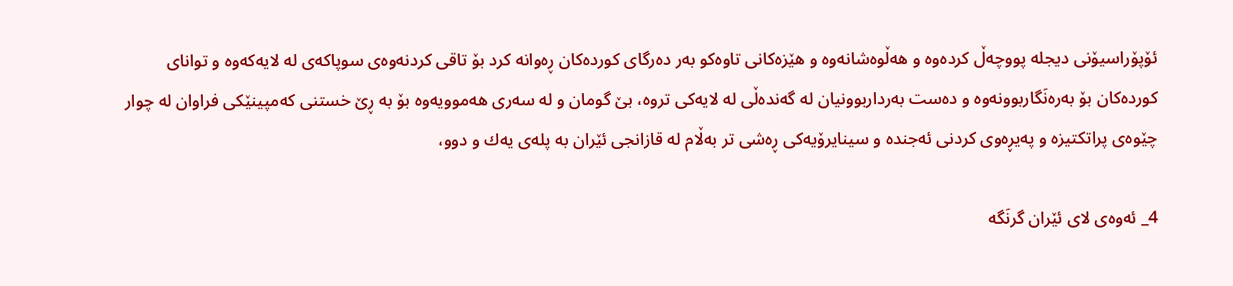ئۆپۆراسیۆنی دیجله‌ پووچه‌ڵ كرده‌وه‌ و هه‌ڵوه‌شانه‌وه‌ و هێزه‌كانی تاوه‌كو به‌ر ده‌رگای كورده‌كان ڕه‌وانه‌ كرد بۆ تاقی كردنه‌وه‌ی سوپاكه‌ی له‌ لایه‌كه‌وه‌ و توانای كورده‌كان بۆ به‌ره‌نَگاربوونه‌وه‌ و ده‌ست به‌رداربوونیان له‌ گه‌نده‌ڵی له‌ لایه‌كی تروه‌، بێ گومان و له‌ سه‌ری هه‌موویه‌وه‌ بۆ به‌ ڕێ خستنی كه‌مپینێكی فراوان له‌ چوار چێوه‌ی پراتكتیزه‌ و په‌یڕه‌وی كردنی ئه‌جنده‌ و سینایرۆیه‌كی ڕه‌شی تر به‌ڵام له‌ قازانجی ئێران به‌ پله‌ی یه‌ك و دوو،

4_ ئه‌وه‌ی لای ئێران گرنَگه‌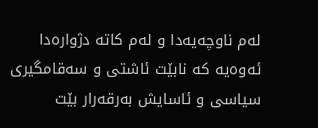له‌م ناوچه‌یه‌دا و له‌م كاته‌ دژواره‌دا ئه‌وه‌یه‌ كه‌ نابێت ئاشتی و سه‌قامگیری سیاسی و ئاسایش به‌رقه‌رار بێت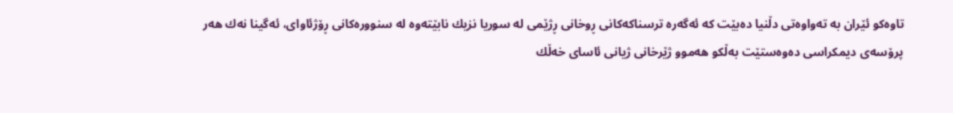تاوه‌كو ئێران به‌ ته‌واوه‌تی دڵنیا ده‌بێت كه‌ ئه‌گه‌ره‌ ترسناكه‌كانی ڕوخانی ڕژێمی له‌ سوریا نزیك نابێته‌وه‌ له‌ سنووره‌كانی ڕۆژئاوای، ئه‌گینا نه‌ك هه‌ر پرۆسه‌ی دیمكراسی ده‌وه‌ستێت به‌ڵكو هه‌موو ژێرخانی ژیانی ئاسای خه‌ڵك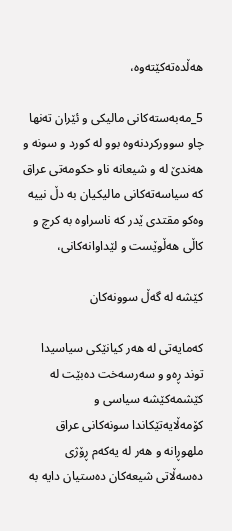هه‌ڵده‌ته‌كێته‌وه‌،

5_مه‌به‌سته‌كانی مالیكی و ئێران ته‌نها چاو سووركردنه‌وه‌ بوو له‌ كورد و سونه‌ و هه‌ندێ له‌ و شیعانه‌ ناو حكومه‌تی عراق كه‌ سیاسه‌ته‌كانی مالیكیان به‌ دڵ نییه‌ وه‌كو مقتدی ێدر كه‌ ناسراوه‌ به‌ كرچ و كاڵی هه‌ڵوێست و لێداوانه‌كانی،

كێشه‌ له‌ گه‌ڵ سوونه‌كان

كه‌مایه‌تی له‌ هه‌ر كیانێكی سیاسیدا توند ڕه‌و و سه‌رسه‌خت ده‌بێت له‌ كێشمه‌كێشه‌ سیاسی و كۆمه‌ڵایه‌تێكاندا سونه‌كانی عراق ملهوڕانه‌ و هه‌ر له‌ یه‌كه‌م ڕۆژی ده‌سه‌ڵاتی شیعه‌كان ده‌ستیان دایه‌ به‌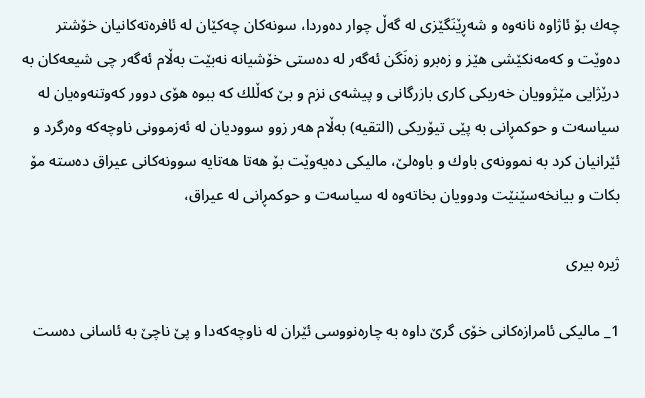چه‌ك بۆ ئاژاوه‌ نانه‌وه‌ و شه‌ڕێنَگێزی له‌ گه‌ڵ چوار ده‌وردا، سونه‌كان چه‌كێان له‌ ئافره‌ته‌كانیان خۆشتر ده‌وێت و كه‌مه‌نكێشی هێز و زه‌برو زه‌نَگن ئه‌گه‌ر له‌ ده‌ستی خۆشیانه‌ نه‌بێت به‌ڵام ئه‌گه‌ر چی شیعه‌كان به‌ درێژایی مێژوویان خه‌ریكی كاری بازرگانی و پیشه‌ی نزم و بێ كه‌ڵلك كه‌ ببوه‌ هۆی دوور كه‌وتنه‌وه‌یان له‌ سیاسه‌ت و حوكمڕانی به‌ پێی تیۆریكی (التقیه‌) به‌ڵام هه‌ر زوو سوودیان له‌ ئه‌زموونی ناوچه‌كه‌ وه‌رگرد و ئێرانیان كرد به‌ نموونه‌ی باوك و باوه‌لێ، مالیكی ده‌یه‌وێت بۆ هه‌تا هه‌تایه‌ سوونه‌كانی عیراق ده‌سته‌ مۆ بكات و بیانخه‌سێنێت ودوویان بخاته‌وه‌ له‌ سیاسه‌ت و حوكمڕانی له‌ عیراق،

ژیره‌ بیری

1_ مالیكی ئامرازه‌كانی خۆی گرێ داوه‌ به‌ چاره‌نووسی ئێران له‌ ناوچه‌كه‌دا و پێ ناچێ به‌ ئاسانی ده‌ست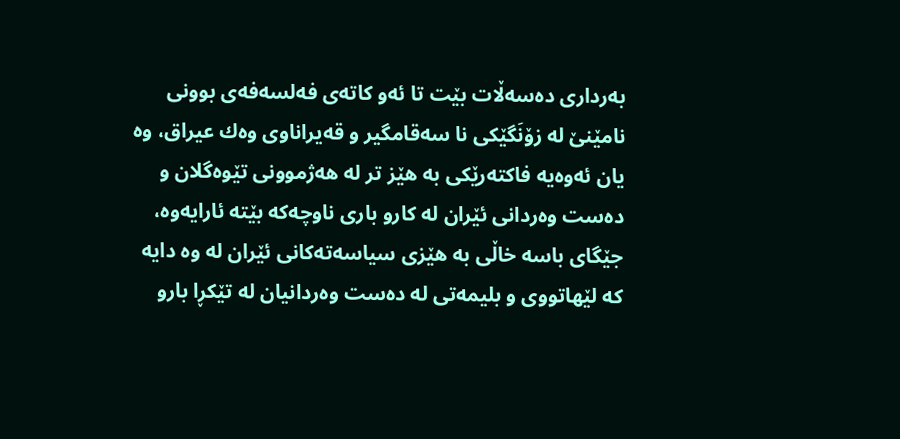به‌رداری ده‌سه‌ڵات بێت تا ئه‌و كاته‌ی فه‌لسه‌فه‌ی بوونی نامێنێ له‌ زۆنَگێكی نا سه‌قامگیر و قه‌یراناوی وه‌ك عیراق، وه‌ یان ئه‌وه‌یه‌ فاكته‌رێكی به‌ هێز تر له‌ هه‌ژموونی تێوه‌گلان و ده‌ست وه‌ردانی ئێران له‌ كارو باری ناوچه‌كه‌ بێته‌ ئارایه‌وه‌، جێگای باسه‌ خاڵی به‌ هێزی سیاسه‌ته‌كانی ئێران له‌ وه‌ دایه‌ كه‌ لێهاتووی و بلیمه‌تی له‌ ده‌ست وه‌ردانیان له‌ تێكڕا بارو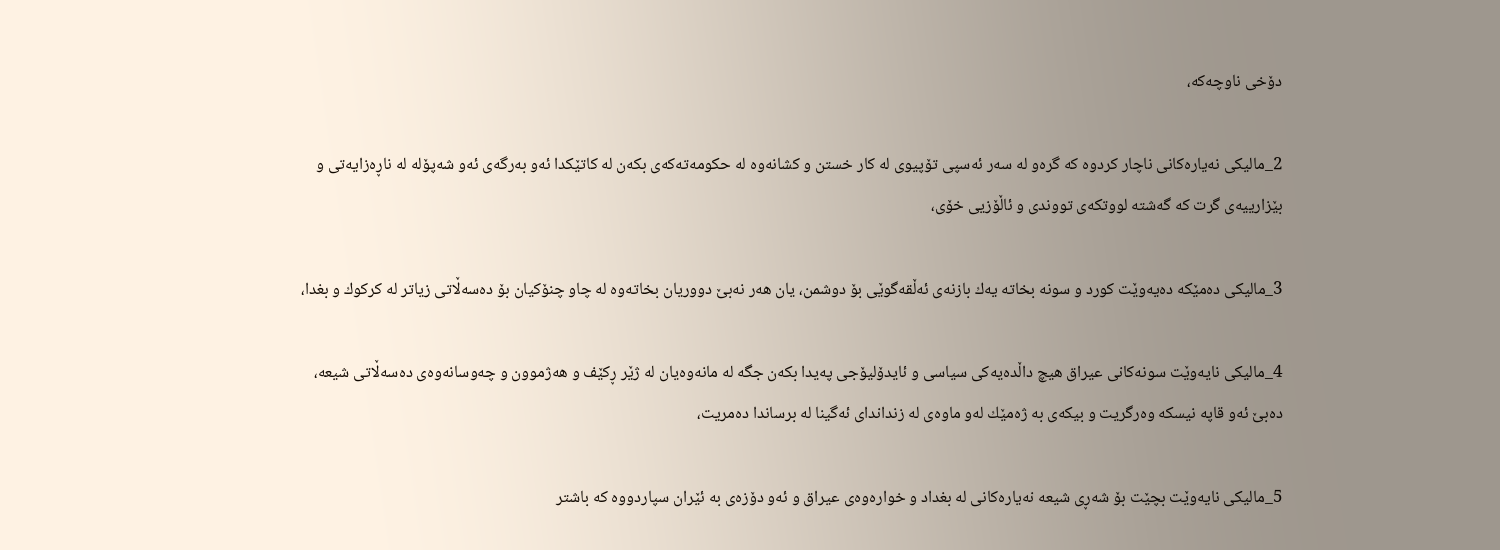دۆخی ناوچه‌كه‌،

2_مالیكی نه‌یاره‌كانی ناچار كردوه‌ كه‌ گره‌و له‌ سه‌ر ئه‌سپی تۆپیوی له‌ كار خستن و كشانه‌وه‌ له‌ حكومه‌ته‌كه‌ی بكه‌ن له‌ كاتێكدا ئه‌و به‌رگه‌ی ئه‌و شه‌پۆله‌ له‌ ناڕه‌زایه‌تی و بێزارییه‌ی گرت كه‌ گه‌شته‌ لووتكه‌ی تووندی و ئاڵۆزیی خۆی،

3_مالیكی ده‌مێكه‌ ده‌یه‌وێت كورد و سونه‌ بخاته‌ یه‌ك بازنه‌ی ئه‌ڵقه‌گوێی بۆ دوشمن، یان هه‌ر نه‌بێ دووریان بخاته‌وه‌ له‌ چاو چنۆكیان بۆ ده‌سه‌ڵاتی زیاتر له‌ كركوك و بغدا،

4_مالیكی نایه‌وێت سونه‌كانی عیراق هیچ داڵده‌یه‌كی سیاسی و ئایدۆلیۆجی په‌یدا بكه‌ن جگه‌ له‌ مانه‌وه‌یان له‌ ژێر ڕكێف و هه‌ژموون و چه‌وسانه‌وه‌ی ده‌سه‌ڵاتی شیعه‌، ده‌بێ ئه‌و قاپه‌ نیسكه‌ وه‌رگریت و بیكه‌ی به‌ ژه‌مێك له‌و ماوه‌ی له‌ زنداندای ئه‌گینا له‌ برساندا ده‌مریت،

5_مالیكی نایه‌وێت بچێت بۆ شه‌ڕی شیعه‌ نه‌یاره‌كانی له‌ بغداد و خواره‌وه‌ی عیراق و ئه‌و دۆزه‌ی به‌ ئێران سپاردووه‌ كه‌ باشتر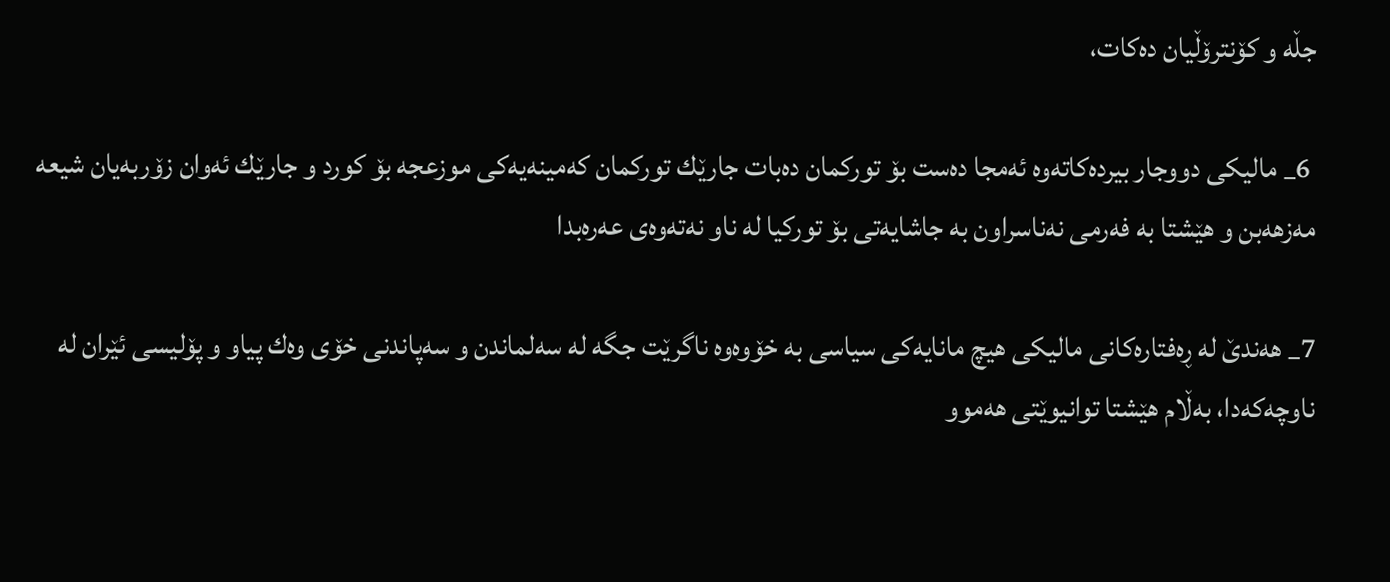جڵه‌ و كۆنترۆڵیان ده‌كات،

 6_ مالیكی دووجار بیرده‌كاته‌وه‌ ئه‌مجا ده‌ست بۆ توركمان ده‌بات جارێك توركمان كه‌مینه‌یه‌كی موزعجه‌ بۆ كورد و جارێك ئه‌وان زۆربه‌یان شیعه‌ مه‌زهه‌بن و هێشتا به‌ فه‌رمی نه‌ناسراون به‌ جاشایه‌تی بۆ توركیا له‌ ناو نه‌ته‌وه‌ی عه‌ره‌بدا

7_ هه‌ندێ له‌ ڕه‌فتاره‌كانی مالیكی هیچ مانایه‌كی سیاسی به‌ خۆوه‌وه‌ ناگرێت جگه‌ له‌ سه‌لماندن و سه‌پاندنی خۆی وه‌ك پیاو و پۆلیسی ئێران له‌ ناوچه‌كه‌دا، به‌ڵام هێشتا توانیوێتی هه‌موو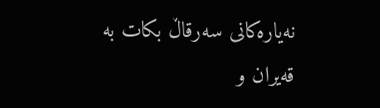نه‌یاره‌كانی سه‌رقاڵ بكات به‌ قه‌یران و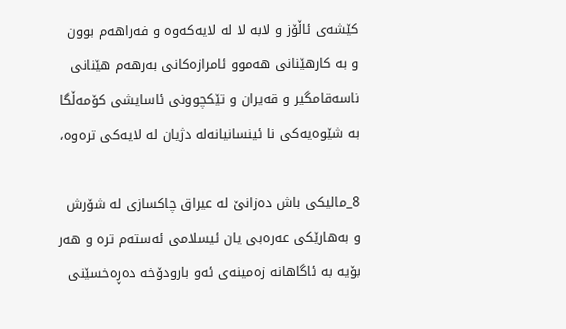كێشه‌ی ئاڵۆز و لابه‌ لا له‌ لایه‌كه‌وه‌ و فه‌راهه‌م بوون و به‌ كارهێنانی هه‌موو ئامرازه‌كانی به‌رهه‌م هێنانی ناسه‌قامگیر و قه‌یران و تێكچوونی ئاسایشی كۆمه‌ڵگا به‌ شێوه‌یه‌كی نا ئینسانیانه‌له‌ دژیان له‌ لایه‌كی تره‌وه‌،

8_مالیكی باش ده‌زانێ له‌ عیراق چاكسازی له‌ شۆرش و به‌هارێكی عه‌ره‌بی یان ئیسلامی ئه‌سته‌م تره‌ و هه‌ر بۆیه‌ به‌ ئاگاهانه‌ زه‌مینه‌ی ئه‌و بارودۆخه‌ ده‌ڕه‌خسێنی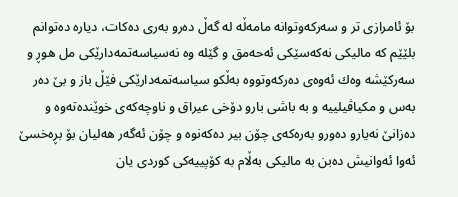بۆ ئامرازی تر و سه‌ركه‌وتوانه‌ مامه‌ڵه‌ له‌ گه‌ڵ ده‌رو به‌ری ده‌كات، دیاره‌ ده‌توانم بلێێم كه‌ مالیكی نه‌كه‌سێكی ئه‌حه‌مق و گێله‌ وه‌ نه‌سیاسه‌تمه‌دارێكی مل هوڕ و سه‌ركێشه‌ وه‌ك ئه‌وه‌ی ده‌ركه‌وتووه‌ به‌ڵكو سیاسه‌تمه‌دارێكی فێڵ باز و بێ ده‌ر به‌س و مكیاڤیلییه‌ و به‌ باشی بارو دۆخی عیراق و ناوچه‌كه‌ی خوێنده‌ته‌وه‌ و ده‌زانێ نه‌یارو ده‌ورو به‌ره‌كه‌ی چۆن بیر ده‌كه‌نوه‌ و چۆن ئه‌گه‌ر هه‌لیان بۆ بڕه‌خسێ ئه‌وا ئه‌وانیش ده‌بن به‌ مالیكی به‌ڵام به‌ كۆپییه‌كی كوردی یان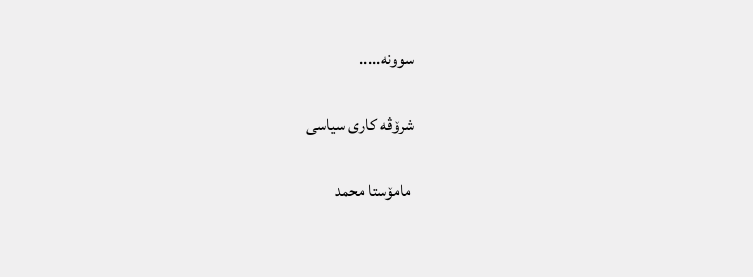سوونه‌.....

شرۆڤه‌ كاری سیاسی

 مامۆستا محمد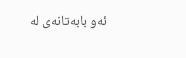ئه‌و بابه‌تانه‌ی له‌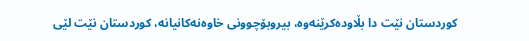کوردستان نێت دا بڵاوده‌کرێنه‌وه‌، بیروبۆچوونی خاوه‌نه‌کانیانه‌، کوردستان نێت لێی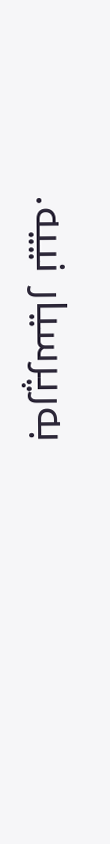به‌رپرسیار نییه‌.